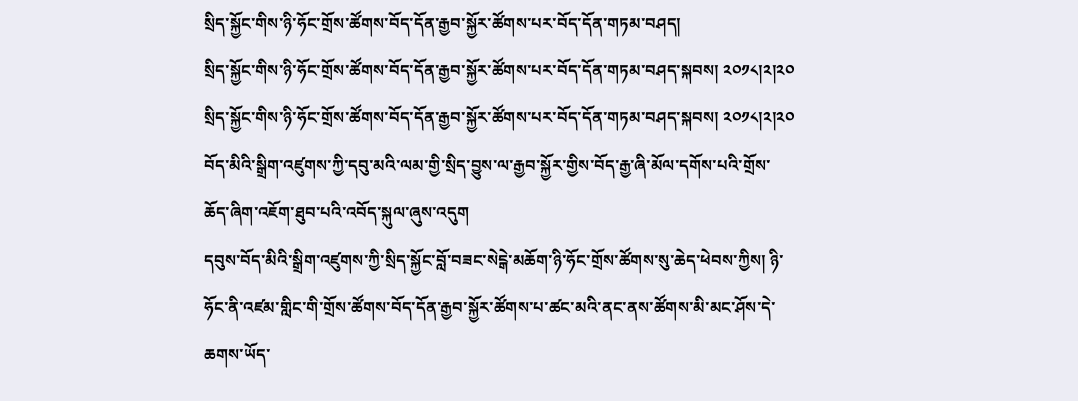སྲིད་སྐྱོང་གིས་ཉི་ཧོང་གྲོས་ཚོགས་བོད་དོན་རྒྱབ་སྐྱོར་ཚོགས་པར་བོད་དོན་གཏམ་བཤད།
སྲིད་སྐྱོང་གིས་ཉི་ཧོང་གྲོས་ཚོགས་བོད་དོན་རྒྱབ་སྐྱོར་ཚོགས་པར་བོད་དོན་གཏམ་བཤད་སྐབས། ༢༠༡༨།༢།༢༠ སྲིད་སྐྱོང་གིས་ཉི་ཧོང་གྲོས་ཚོགས་བོད་དོན་རྒྱབ་སྐྱོར་ཚོགས་པར་བོད་དོན་གཏམ་བཤད་སྐབས། ༢༠༡༨།༢།༢༠
བོད་མིའི་སྒྲིག་འཛུགས་ཀྱི་དབུ་མའི་ལམ་གྱི་སྲིད་བྱུས་ལ་རྒྱབ་སྐྱོར་གྱིས་བོད་རྒྱ་ཞི་མོལ་དགོས་པའི་གྲོས་ཆོད་ཞིག་འཇོག་ཐུབ་པའི་འབོད་སྐུལ་ཞུས་འདུག
དབུས་བོད་མིའི་སྒྲིག་འཛུགས་ཀྱི་སྲིད་སྐྱོང་བློ་བཟང་སེངྒེ་མཆོག་ཉི་ཧོང་གྲོས་ཚོགས་སུ་ཆེད་ཕེབས་ཀྱིས། ཉི་ཧོང་ནི་འཛམ་གླིང་གི་གྲོས་ཚོགས་བོད་དོན་རྒྱབ་སྐྱོར་ཚོགས་པ་ཚང་མའི་ནང་ནས་ཚོགས་མི་མང་ཤོས་དེ་ཆགས་ཡོད་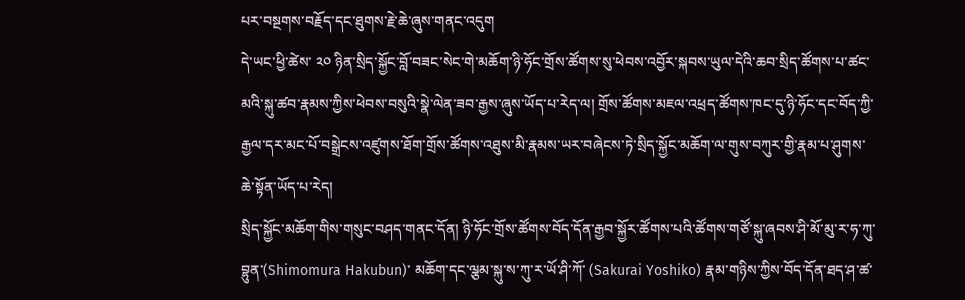པར་བསྔགས་བརྗོད་དང་ཐུགས་རྗེ་ཆེ་ཞུས་གནང་འདུག
དེ་ཡང་ཕྱི་ཚེས་ ༢༠ ཉིན་སྲིད་སྐྱོང་བློ་བཟང་སེང་གེ་མཆོག་ཉི་ཧོང་གྲོས་ཚོགས་སུ་ཕེབས་འབྱོར་སྐབས་ཡུལ་དེའི་ཆབ་སྲིད་ཚོགས་པ་ཚང་མའི་སྐུ་ཚབ་རྣམས་ཀྱིས་ཕེབས་བསུའི་སྣེ་ལེན་ཟབ་རྒྱས་ཞུས་ཡོད་པ་རེད་ལ། གྲོས་ཚོགས་མཇལ་འཕྲད་ཚོགས་ཁང་དུ་ཉི་ཧོང་དང་བོད་ཀྱི་རྒྱལ་དར་མང་པོ་བསྒྲེངས་འཛུགས་ཐོག་གྲོས་ཚོགས་འཐུས་མི་རྣམས་ཡར་བཞེངས་ཏེ་སྲིད་སྐྱོང་མཆོག་ལ་གུས་བཀུར་གྱི་རྣམ་པ་ཤུགས་ཆེ་སྟོན་ཡོད་པ་རེད།
སྲིད་སྐྱོང་མཆོག་གིས་གསུང་བཤད་གནང་དོན། ཉི་ཧོང་གྲོས་ཚོགས་བོད་དོན་རྒྱབ་སྐྱོར་ཚོགས་པའི་ཚོགས་གཙོ་སྐུ་ཞབས་ཤི་མོ་མུ་ར་ཧ་ཀུ་བྷུན་(Shimomura Hakubun)་ མཆོག་དང་ལྕམ་སྐུ་ས་ཀུ་ར་ཡོ་ཤི་ཀོ་ (Sakurai Yoshiko) རྣམ་གཉིས་ཀྱིས་བོད་དོན་ཐད་ཤ་ཚ་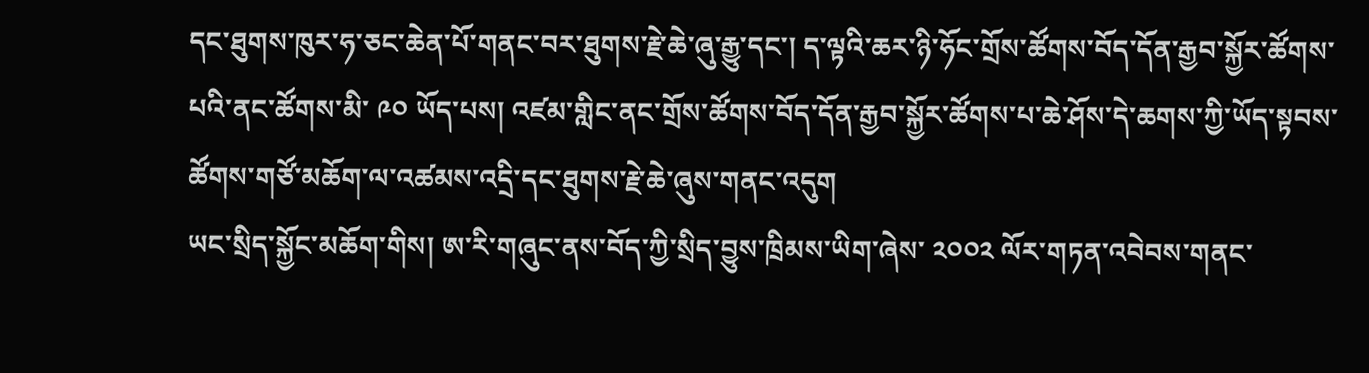དང་ཐུགས་ཁུར་ཧ་ཅང་ཆེན་པོ་གནང་བར་ཐུགས་རྗེ་ཆེ་ཞུ་རྒྱུ་དང་། ད་ལྟའི་ཆར་ཉི་ཧོང་གྲོས་ཚོགས་བོད་དོན་རྒྱབ་སྐྱོར་ཚོགས་པའི་ནང་ཚོགས་མི་ ༩༠ ཡོད་པས། འཛམ་གླིང་ནང་གྲོས་ཚོགས་བོད་དོན་རྒྱབ་སྐྱོར་ཚོགས་པ་ཆེ་ཤོས་དེ་ཆགས་ཀྱི་ཡོད་སྟབས་ཚོགས་གཙོ་མཆོག་ལ་འཚམས་འདྲི་དང་ཐུགས་རྗེ་ཆེ་ཞུས་གནང་འདུག
ཡང་སྲིད་སྐྱོང་མཆོག་གིས། ཨ་རི་གཞུང་ནས་བོད་ཀྱི་སྲིད་བྱུས་ཁྲིམས་ཡིག་ཞེས་ ༢༠༠༢ ལོར་གཏན་འབེབས་གནང་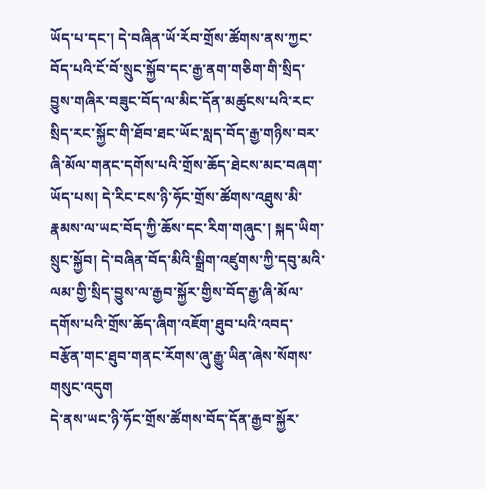ཡོད་པ་དང་། དེ་བཞིན་ཡོ་རོབ་གྲོས་ཚོགས་ནས་ཀྱང་བོད་པའི་ངོ་བོ་སྲུང་སྐྱོབ་དང་རྒྱ་ནག་གཅིག་གི་སྲིད་བྱུས་གཞིར་བཟུང་བོད་ལ་མིང་དོན་མཚུངས་པའི་རང་སྲིད་རང་སྐྱོང་གི་ཐོབ་ཐང་ཡོང་སླད་བོད་རྒྱ་གཉིས་བར་ཞི་མོལ་གནང་དགོས་པའི་གྲོས་ཆོད་ཐེངས་མང་བཞག་ཡོད་པས། དེ་རིང་ངས་ཉི་ཧོང་གྲོས་ཚོགས་འཐུས་མི་རྣམས་ལ་ཡང་བོད་ཀྱི་ཆོས་དང་རིག་གཞུང་། སྐད་ཡིག་སྲུང་སྐྱོབ། དེ་བཞིན་བོད་མིའི་སྒྲིག་འཛུགས་ཀྱི་དབུ་མའི་ལམ་གྱི་སྲིད་བྱུས་ལ་རྒྱབ་སྐྱོར་གྱིས་བོད་རྒྱ་ཞི་མོལ་དགོས་པའི་གྲོས་ཆོད་ཞིག་འཇོག་ཐུབ་པའི་འབད་བརྩོན་གང་ཐུབ་གནང་རོགས་ཞུ་རྒྱུ་ཡིན་ཞེས་སོགས་གསུང་འདུག
དེ་ནས་ཡང་ཉི་ཧོང་གྲོས་ཚོགས་བོད་དོན་རྒྱབ་སྐྱོར་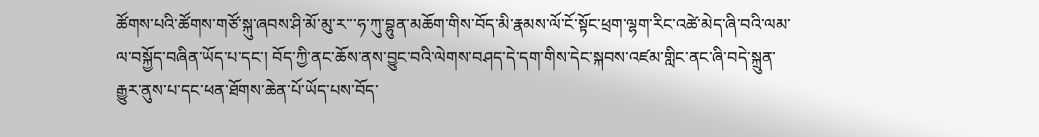ཚོགས་པའི་ཚོགས་གཙོ་སྐུ་ཞབས་ཤི་མོ་མུ་ར་་་ཧ་ཀུ་བྷུན་མཆོག་གིས་བོད་མི་རྣམས་ལོ་ངོ་སྟོང་ཕྲག་ལྷག་རིང་འཚེ་མེད་ཞི་བའི་ལམ་ལ་བསྐྱོད་བཞིན་ཡོད་པ་དང་། བོད་ཀྱི་ནང་ཆོས་ནས་བྱུང་བའི་ལེགས་བཤད་དེ་དག་གིས་དེང་སྐབས་འཛམ་གླིང་ནང་ཞི་བདེ་སྐྲུན་རྒྱུར་ནུས་པ་དང་ཕན་ཐོགས་ཆེན་པོ་ཡོད་པས་བོད་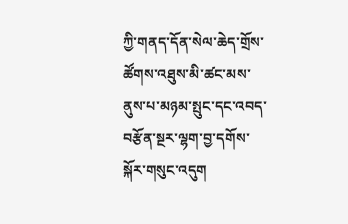ཀྱི་གནད་དོན་སེལ་ཆེད་གྲོས་ཚོགས་འཐུས་མི་ཚང་མས་ནུས་པ་མཉམ་སྤུང་དང་འབད་བརྩོན་སྔར་ལྷག་བྱ་དགོས་སྐོར་གསུང་འདུག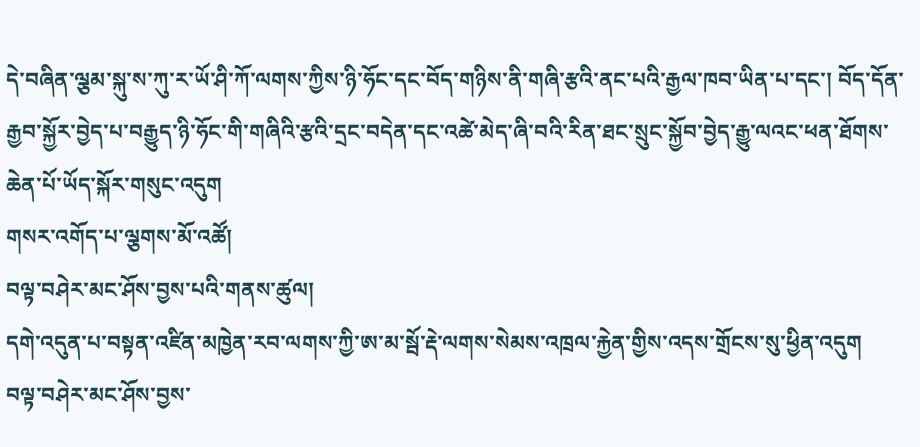དེ་བཞིན་ལྕམ་སྐུ་ས་ཀུ་ར་ཡོ་ཤི་ཀོ་ལགས་ཀྱིས་ཉི་ཧོང་དང་བོད་གཉིས་ནི་གཞི་རྩའི་ནང་པའི་རྒྱལ་ཁབ་ཡིན་པ་དང་། བོད་དོན་རྒྱབ་སྐྱོར་བྱེད་པ་བརྒྱུད་ཉི་ཧོང་གི་གཞིའི་རྩའི་དྲང་བདེན་དང་འཚེ་མེད་ཞི་བའི་རིན་ཐང་སྲུང་སྐྱོབ་བྱེད་རྒྱུ་ལའང་ཕན་ཐོགས་ཆེན་པོ་ཡོད་སྐོར་གསུང་འདུག
གསར་འགོད་པ་ལྕགས་མོ་འཚོ།
བལྟ་བཤེར་མང་ཤོས་བྱས་པའི་གནས་ཚུལ།
དགེ་འདུན་པ་བསྟན་འཛིན་མཁྱེན་རབ་ལགས་ཀྱི་ཨ་མ་སྦོ་རྡེ་ལགས་སེམས་འཁྲལ་རྐྱེན་གྱིས་འདས་གྲོངས་སུ་ཕྱིན་འདུག
བལྟ་བཤེར་མང་ཤོས་བྱས་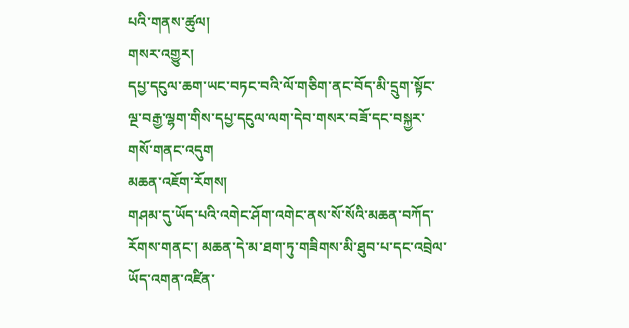པའི་གནས་ཚུལ།
གསར་འགྱུར།
དཔྱ་དངུལ་ཆག་ཡང་བཏང་བའི་ལོ་གཅིག་ནང་བོད་མི་དྲུག་སྟོང་ལྔ་བརྒྱ་ལྷག་གིས་དཔྱ་དངུལ་ལག་དེབ་གསར་བཟོ་དང་བསྐྱར་གསོ་གནང་འདུག
མཆན་འཇོག་རོགས།
གཤམ་དུ་ཡོད་པའི་འགེང་ཤོག་འགེང་ནས་སོ་སོའི་མཆན་བཀོད་རོགས་གནང་། མཆན་དེ་མ་ཐག་ཏུ་གཟིགས་མི་ཐུབ་པ་དང་འབྲེལ་ཡོད་འགན་འཛིན་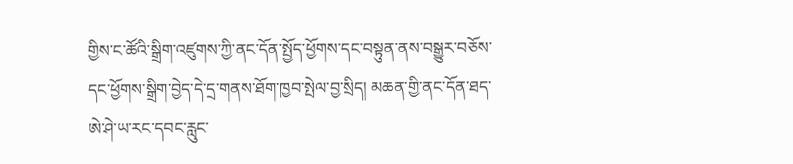གྱིས་ང་ཚོའི་སྒྲིག་འཛུགས་ཀྱི་ནང་དོན་སྤྱོད་ཕྱོགས་དང་བསྟུན་ནས་བསྒྱུར་བཅོས་དང་ཕྱོགས་སྒྲིག་བྱེད་དེ་དྲ་གནས་ཐོག་ཁྱབ་སྤེལ་བྱ་སྲིད། མཆན་གྱི་ནང་དོན་ཐད་ཨེ་ཤེ་ཡ་རང་དབང་རླུང་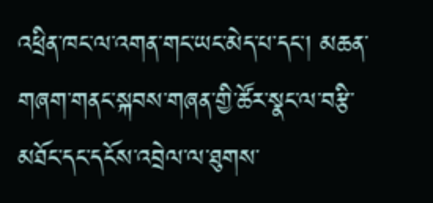འཕྲིན་ཁང་ལ་འགན་གང་ཡང་མེད་པ་དང་། མཆན་གཞག་གནང་སྐབས་གཞན་གྱི་ཚོར་སྣང་ལ་བརྩི་མཐོང་དང་དངོས་འབྲེལ་ལ་ཐུགས་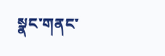སྣང་གནང་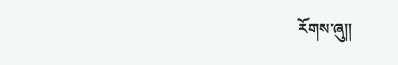རོགས་ཞུ༎